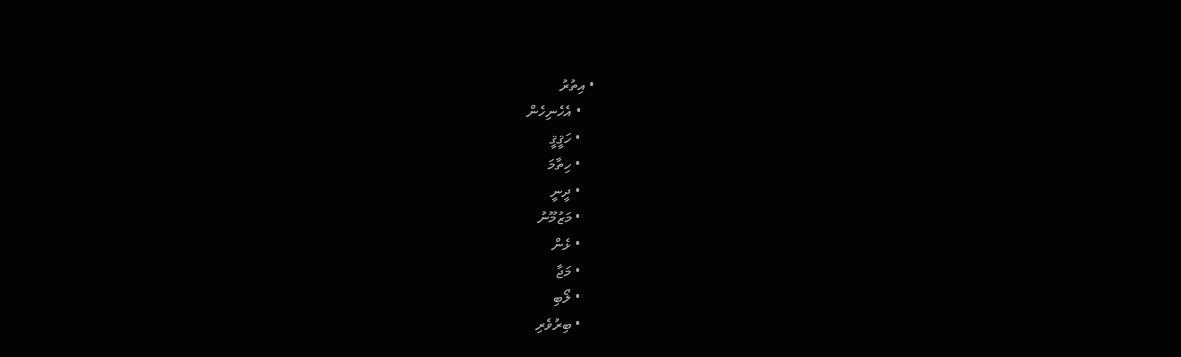• އިތުރު
    • އެހެނިހެން
    • ހަޤީޤީ
    • ހިތާމަ
    • ދީނީ
    • މަޒުމޫނު
    • ޅެން
    • މަޖާ
    • ލޯބި
    • ބިރުވެރި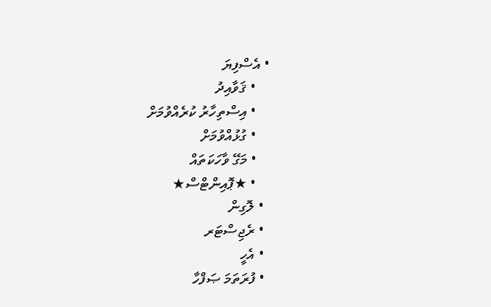• އެސްފިޔަ
    • ޤަވާއިދު
    • އިސްތިހާރު ކުރެއްވުމަށް
    • ގުޅުއްވުމަށް
    • މަގޭ ވާހަކަތައް
    • ★ޕޮއިންޓްސް★
  • ލޮގިން
  • ރެޖިސްޓަރ
  • އެހީ
  • ފުރަތަމަ ޞަފްހާ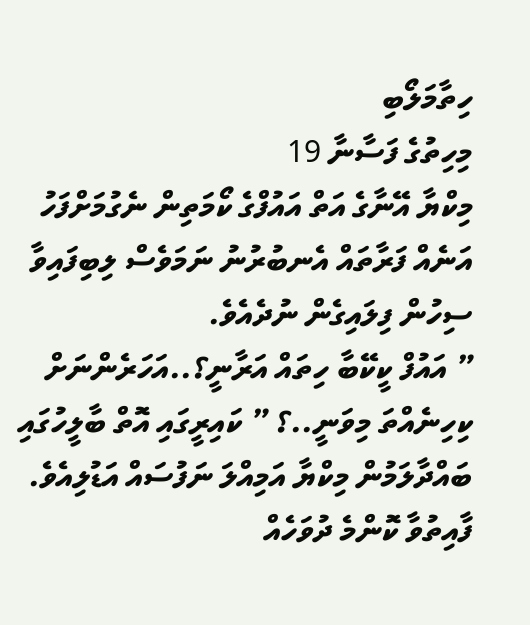ހިތާމަލޯބި
މިހިތުގެ ފަސާނާ 19
މިކްޔާ އޭނާގެ އަތް އައުފްގެ ކޯމަތިން ނެގުމަށްފަހު އަނެއް ފަރާތައް އެނބުރުނު ނަމަވެސް ލިބިފައިވާ ސިހުން ފިލައިގެން ނުދެއެވެ.
” އައުފް ކީކޭބާ ހިތައް އަރާނީ؟..އަހަރެންނަށް ކިހިނެއްތަ މިވަނީ..؟ ” ކައިރީގައި އޮތް ބާލީހުގައި ބައްދާލަމުން މިކްޔާ އަމިއްލަ ނަފުސައް އަޑުލިއެވެ. ފާއިތުވާ ކޮންމެ ދުވަހެއް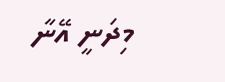މިދަނީ އޭނާ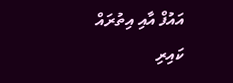އައުފް އާއި އިތުރައް ކައިރި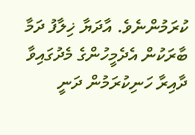ކުރަމުންނެވެ. އާދަޔާ ޚިލާފު ދަމާ ބާރަކުން އެދެމީހުންގެ މެދުގައިވާ ދާއިރާ ހަނިކުރަމުން ދަނީ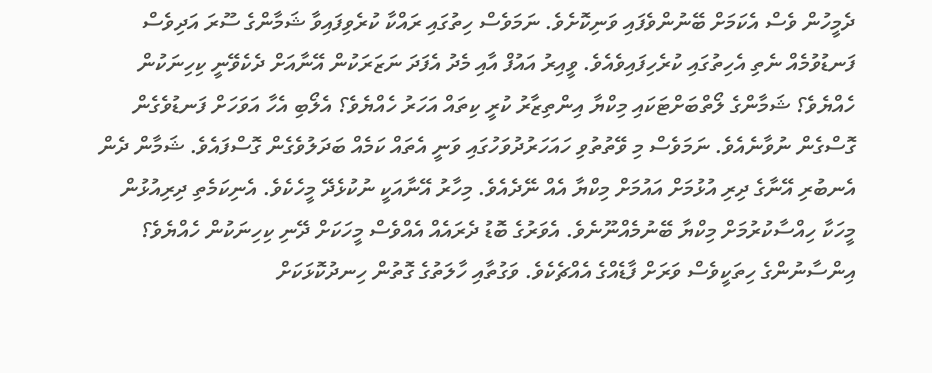ދެމީހުން ވެސް އެކަމަށް ބޭނުންވެފައި ވަނިކޮށެވެ. ނަމަވެސް ހިތުގައި ރައްކާ ކުރެވިފައިވާ ޝަމާންގެ ސޫރަ އަދިވެސް ފަނޑުވުމެއް ނެތި އެހިތުގައި ކުރެހިފައިވެއެވެ. ވީއިރު އައުފް އާއި މެދު އެފަދަ ނަޒަރަކުން އޭނާއަށް ދެކެވޭނީ ކިހިނަކުން ހެއްޔެވެ؟ ޝަމާންގެ ލޯތްބަށްޓަކައި މިކްޔާ އިންތިޒާރު ކުރީ ކިތައް އަހަރު ހެއްޔެވެ؟ އެލޯބި އެހާ އަވަހަށް ފަނޑުވެގެން ގޮސްގެން ނުވާނެއެވެ. ނަމަވެސް މި ވޭތުތުވި ހައަހަރުދުވަހުގައި ވަނީ އެތައް ކަމެއް ބަދަލުވެގެން ގޮސްފައެވެ. ޝަމާން ދެން އެނބުރި އޭނާގެ ދިރި އުޅުމަށް އައުމަށް މިކްޔާ އެއް ނޭދެއެވެ. މިހާރު އޭނާއަކީ ނުކުޅެދޭ މީހެކެވެ. އެނިކަމެތި ދިރިއުޅުން މީހަކާ ހިއްސާކުރުމަށް މިކްޔާ ބޭނުމެއްނޫނެވެ. އެވަރުގެ ބޮޑު ދެރައެއް އެއްވެސް މީހަކަށް ދޭނި ކިހިނަކުން ހެއްޔެވެ؟
އިންސާނުންގެ ހިތަކީވެސް ވަރަށް ފާޑެއްގެ އެއްޗެކެވެ. ވަގުތާއި ހާލަތުގެ ގޮތުން ހިނދުކޮޅަކަށް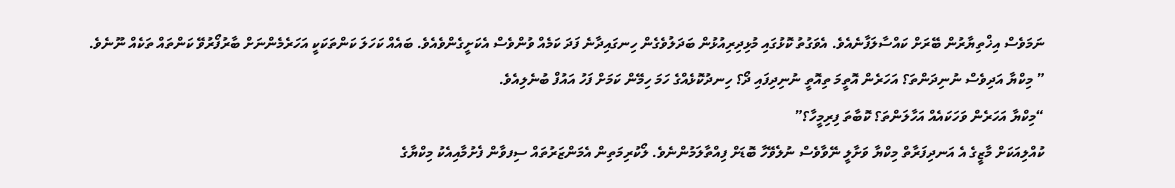ނަމަވެސް އިޚްތިޔާރުން ބޭރަށް ކައްސާލަފާނެއެވެ. އެވަގުތު ކޮޅުގައި މުޅިދިރިއުޅުން ބަދަލުވެގެން ހިނގައިދާނެ ފަދަ ކަމެއް ވުންވެސް އެކަށީގެންވެއެވެ. ބައެއް ކަހަލަ ކަންތަކަކީ އަހަރެމެންނަށް ބާރުފޯރުވޭ ކަންތައް ތަކެއް ނޫނެވެ.
” މިކްޔާ އަދިވެސް ނުނިދަންތަ؟ އަހަރެން އޮތީމަ ތިއޮތީ ނުނިދިފައި ދޯ؟ ހިނދުކޮޅެއްގެ ހަމަ ހިމޭން ކަމަށް ފަހު އައުފް ބުނެލިއެވެ.
“މިކްޔާ އަހަރެން ވަހަކައެއް އަހާލަންތަ؟ ކޮބާތަ ފިރިމީހާ؟”
ކުއްލިއަކަށް މާޒީގެ އެ އަނދިފަރާތް މިކްޔާ ވަށާލީ ނޭވާވެސް ނުލެވޭހާ ބޮޑަށް ފިއްތާލަމުންނެވެ. ލޯކުރިމަތިން އެމަންޒަރުތައް ސިފވާން ފެށުމާއިއެކު މިކްޔާގެ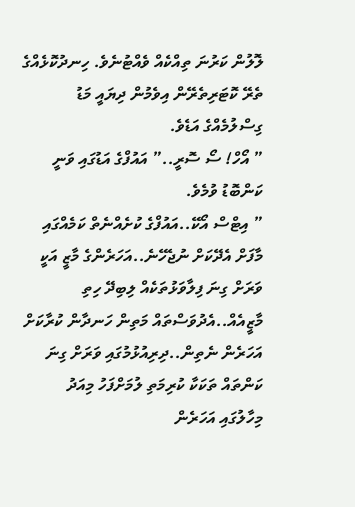ލޮލުން ކަރުނަ ތިއްކެއް ވެއްޓުނެވެ. ހިނދުކޮޅެއްގެ ތެރޭ ކޮޓަރިތެރޭން އިވެމުން ދިޔައީ މަޑު ގިސްލުމެއްގެ އަޑެވެ.
” އޯހް! ސޯ ސޮރީ..” އައުފްގެ އަޑުގައި ވަނީ ކަންބޮޑު ވުމެވެ.
” އިޓްސް އޯކޭ..އައުފްގެ ކުށެއްނެތް ކަމެއްގައި މާފަށް އެދޭކަށް ނުޖެހޭނެ..އަހަރެންގެ މާޒީ އަކީ ވަރަށް ގިނަ ފިލާވަޅުތަކެއް ލިބިދޭ ހިތި މާޒީއެއް..އެދުވަސްތައް މަތިން ހަނދާން ކުރާކަށް އަހަރެން ނެތިން..ދިރިއުޅުމުގައި ވަރަށް ގިނަ ކަންތައް ތަކަކާ ކުރިމަތި ލުމަށްފަހު މިއަދު މިހާލުގައި އަހަރެން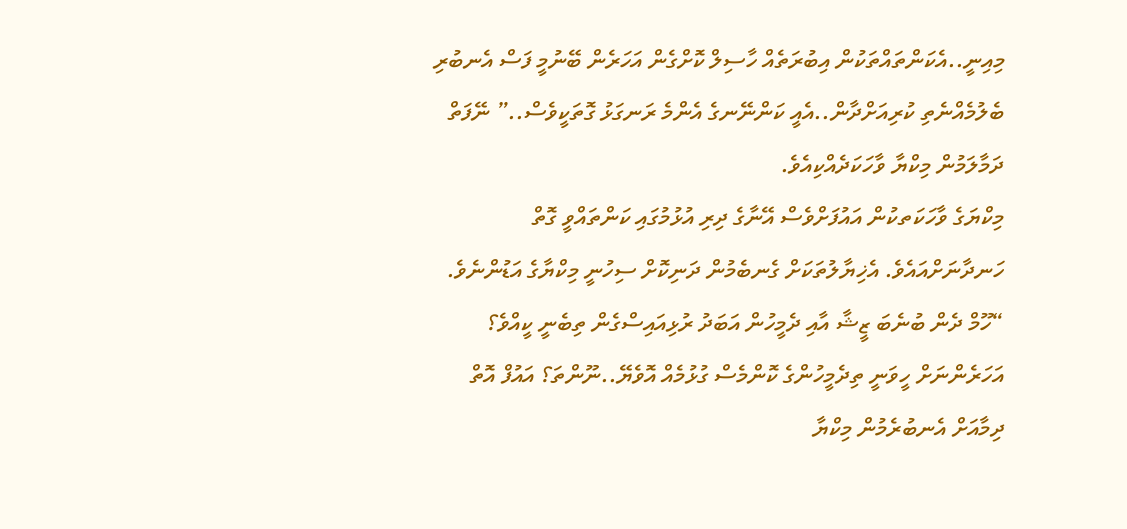މިއިނީ..އެކަންތައްތަކުން އިބުރަތެއް ހާސިލް ކޮށްގެން އަހަރެން ބޭނުމީ ފަސް އެނބުރި ބެލުމެއްނެތި ކުރިއަށްދާން..އެއީ ކަންނޭނގެ އެންމެ ރަނގަޅު ގޮތަކީވެސް..” ނޭފަތް ދަމާލަމުން މިކްޔާ ވާހަކަދެއްކިއެވެ.
މިކްޔަގެ ވާހަކަތކުން އައުފަށްވެސް އޭނާގެ ދިރި އުޅުމުގައި ކަންތައްވީ ގޮތް ހަނދާނަށްއައެވެ. އެޚިޔާލުތަކަށް ގެނބެމުން ދަނިކޮށް ސިހުނީ މިކްޔާގެ އަޑުންނެވެ.
“ހޫމް ދެން ބުނެބަ ޒީޝާ އާއި ދެމީހުން އަބަދު ރުޅިއައިސްގެން ތިބެނީ ކީއްވެ؟ އަހަރެންނަށް ހީވަނީ ތިދެމީހުންގެ ކޮންމެސް ގުޅުމެއް އޮވެޔޭ..ނޫންތަ؟ އައުފް އޮތް ދިމާއަށް އެނބުރެމުން މިކްޔާ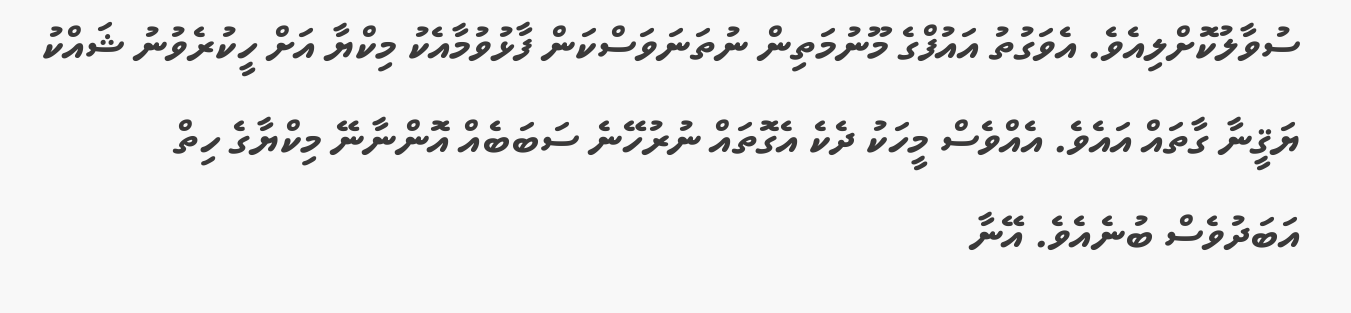ސުވާލުކޮށްލިއެވެ. އެވަގުތު އައުފްގެ މޫނުމަތިން ނުތަނަވަސްކަން ފާޅުވުމާއެކު މިކްޔާ އަށް ހީކުރެވުނު ޝައްކު ޔަޤީނާ ގާތައް އައެވެ. އެއްވެސް މީހަކު ދެކެ އެގޮތައް ނުރުހޭނެ ސަބަބެއް އޮންނާނޭ މިކްޔާގެ ހިތް އަބަދުވެސް ބުނެއެވެ. އޭނާ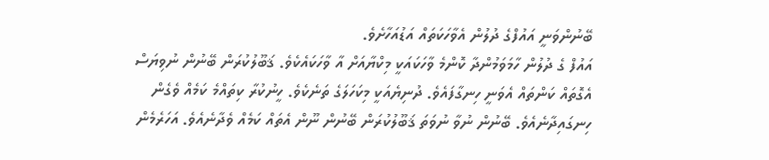ބޭނުންވަނީ އައުފްގެ ދުލުން އެވާހަކަތައް އަޑުއަހާށެވެ.
އައުފް ގެ ދުލުން ހާމަވަމުންދާ ކޮންމެ ވާހަކައަކީ މިކްޔާއަށް އާ ވާހަކައެކެވެ. ޤަބޫލުކުރަން ބޭނުން ނުވިޔަސް އެގޮތައް ކަންތައް އެވަނީ ހިނގާފައެވެ. ދުނިޔެއަކީ މިކަހަލަގެ ތަނެކެވެ. ހީނުކުރާ ކިތައްމެ ކަމެއް ވެގެން ހިނގައިދާނެއެވެ. ބޭނުން ނުވާ ނުވަތަ ޤަބޫލުކުރަން ބޭނުން ނޫން އެތައް ކަމެއް ވެދާނެއެވެ. އަހަރެމެން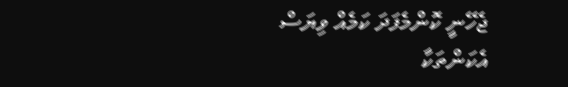ޖެހޭނީ ކޮންމެފަދަ ކަމެއް ވިޔަސް އެކަންތަކާ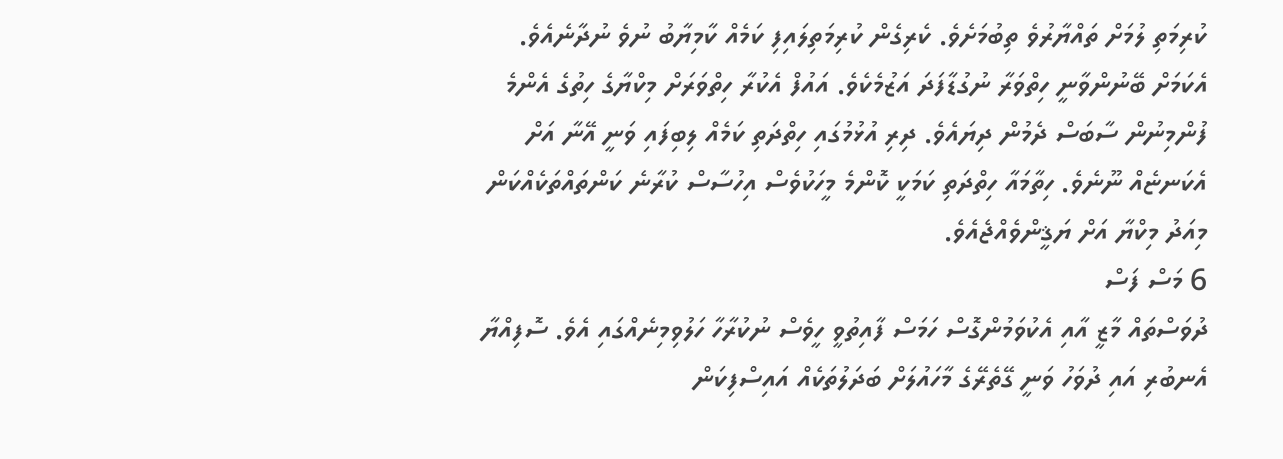ކުރިމަތި ލުމަށް ތައްޔާރުވެ ތިބުމަށެވެ. ކެރިގެން ކުރިމަތިލައިފި ކަމެއް ކާމިޔާބު ނުވެ ނުދާނެއެވެ. އެކަމަށް ބޭނުންވާނީ ހިތްވަރާ ނުގުޑާފަދަ އަޒުމެކެވެ. އައުފް އެކުރާ ހިތްވަރަށް މިކްޔާގެ ހިތުގެ އެންމެ ފުންމިނުން ސާބަސް ދެމުން ދިޔައެވެ. ދިރި އުޅުމުގައި ހިތްދަތި ކަމެއް ލިބިފައި ވަނީ އޭނާ އަށް އެކަނޏެއް ނޫނެވެ. ހިތާމައާ ހިތްދަތި ކަމަކީ ކޮންމެ މީހަކުވެސް އިހުސާސް ކުރާނެ ކަންތައްތަކެއްކަން މިއަދު މިކްޔާ އަށް ޔަޤީންވެއްޖެއެވެ.
6 މަސް ފަސް
ދުވަސްތައް މާޒީ އާއި އެކުވަމުންގޮސް ހަމަސް ފާއިތުވީ ހީވެސް ނުކުރާހާ ހަލުވިމިނެއްގައި އެވެ. ސޮފިއްޔާ އެނބުރި އައި ދުވަހު ވަނީ ގޭތެރޭގެ މާހައުލަށް ބަދަލުތަކެއް އައިސްފިކަން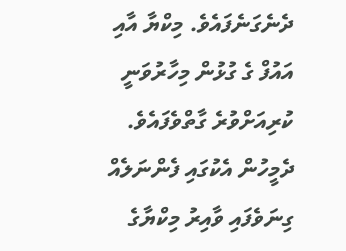ދެނެގަނެފައެވެ. މިކްޔާ އާއި އައުފް ގެ ގުޅުން މިހާރުވަނީ ކުރިއަށްވުރެ ގާތްވެފައެވެ. ދެމީހުން އެކުގައި ފެންނަލެއް ގިނަވެފައި ވާއިރު މިކްޔާގެ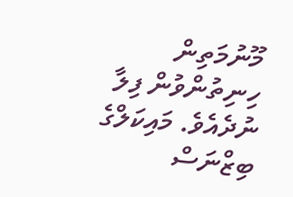މޫނުމަތިން ހިނިތުންވުން ފިލާ ނުދެއެވެ. މައިކަލްގެ ބިޒްނަސް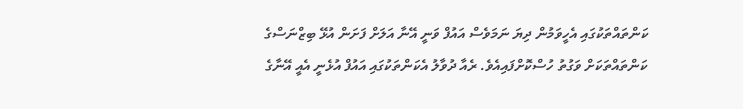ކަންތައްތަކުގައި އެހީވަމުން ދިޔަ ނަމަވެސް އައުފް ވަނީ އޭނާ އަލަށް ފަށަން އުޅޭ ބިޒްނަސްގެ ކަންތައްތަކަށް ވަގުތު ހުސްކޮށްފައިއެވެ. ރެއާ ދުވާލު އެކަންތަކުގައި އައުފް އުޅެނީ އެއީ އޭނާގެ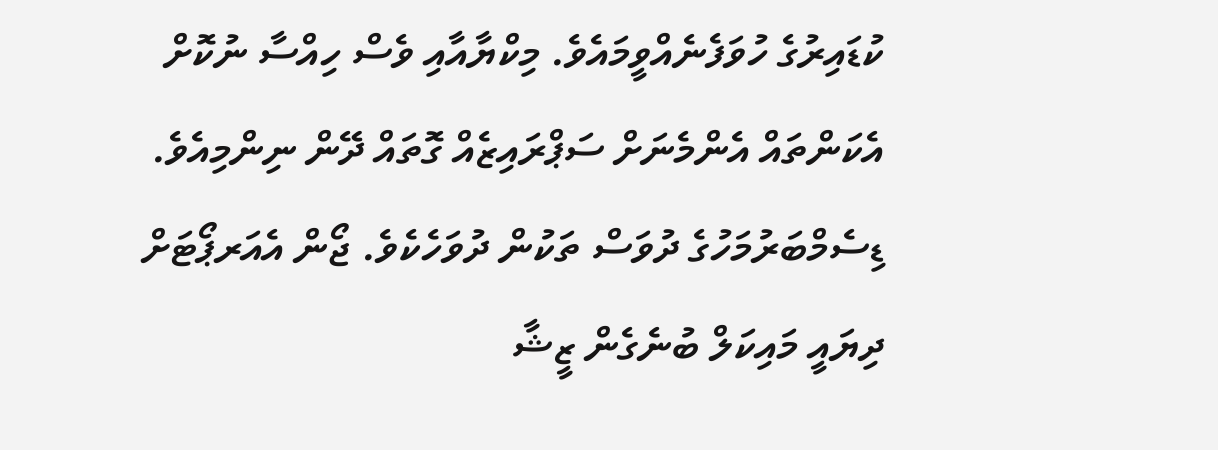ކުޑައިރުގެ ހުވަފެނެއްވީމައެވެ. މިކްޔާއާއި ވެސް ހިއްސާ ނުކޮށް އެކަންތައް އެންމެނަށް ސަޕްރައިޒެއް ގޮތައް ދޭން ނިންމިއެވެ.
ޑިސެމްބަރުމަހުގެ ދުވަސް ތަކުން ދުވަހެކެވެ. ޖޯން އެއަރޕޯޓަށް ދިޔައީ މައިކަލް ބުނެގެން ޒީޝާ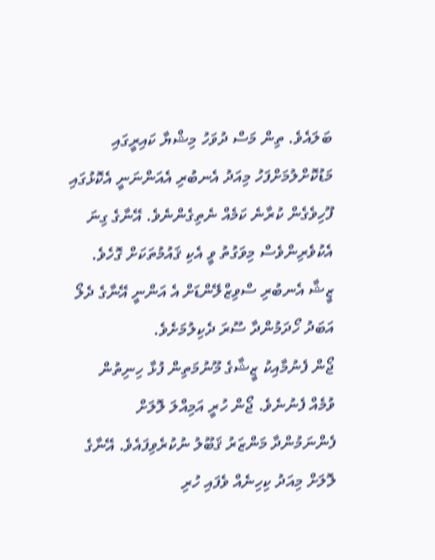ބަލައެވެ. ތިން މަސް ދުވަހު މިޝްޔާ ކައިރީގައި މަޑުކޮށްލުމަށްފަހު މިއަދު އެނބުރި އެއަންނަނީ އެކޮޅުގައި ފޫހިވެގެން ކުރާނެ ކަމެއް ނެތިގެންނެވެ. އޭނާގެ ގިނަ އެކުވެރިންވެސް މިވަގުތު ވީ އެކި ޤައުމުތަކަށް ގޮހެވެ. ޒީޝާ އެނބުރި ސްވިޒްލޭންޑަށް އެ އަންނީ އޭނާގެ ދެލޯ އަބަދު ހޯދަމުންދާ ސޫރަ ދެކިލުމަށެވެ.
ޖޯން ފެނުމާއިކު ޒީޝާގެ މޫނުމަތިން ފުޅާ ހިނިތުން ވުމެއް ފެނުނެވެ. ޖޯން ހުރީ އަމިއްލަ ލޮލަށް ފެންނަމުންދާ މަންޒަރު ޤަބޫލު ނުކުރެވިފައެވެ. އޭނާގެ ލޮލަށް މިއަދު ކިހިނެއް ވެފައި ހުރި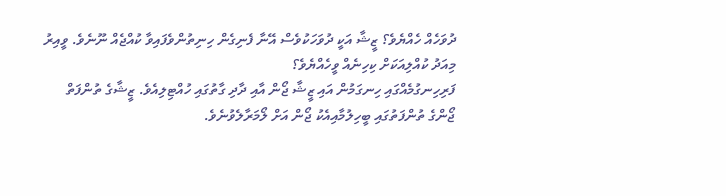ދުވަހެއް ހެއްޔެވެ؟ ޒީޝާ އަކީ ދުވަހަކުވެސް އޭނާ ފެނިގެން ހިނިތުންވެފައިވާ ކުއްޖެއް ނޫނެވެ. ވީއިރު މިއަދު ކުއްލިއަކަށް ކިހިނެއް ވީހެއްޔެވެ؟
ފަރިހިނގުމެއްގައި ހިނގަމުން އައި ޒީޝާ ޖޯން އާއި ދާދި ގާތުގައި ހުއްޓިލިއެވެ. ޒީޝާގެ ތުންފަތް ޖޯންގެ ތުންފަތުގައި ބީހިލުމާއިއެކު ޖޯން އަށް ލޯމަރާލެވުނެވެ.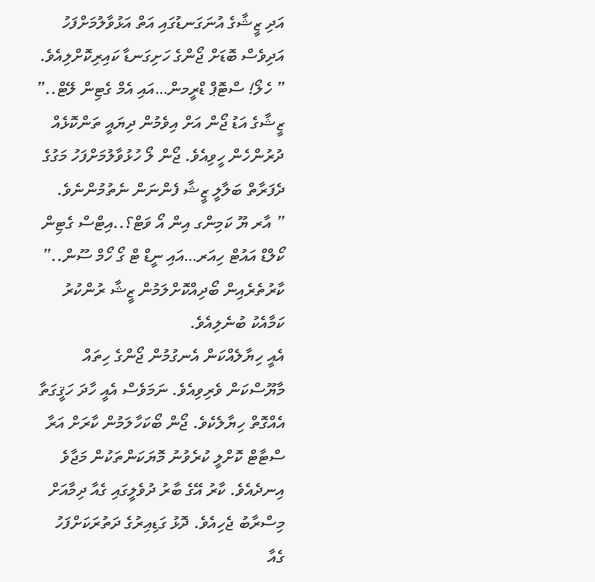އަދި ޒީޝާގެ އުނަގަނޑުގައި އަތް އަޅުވާލުމަށްފަހު އަދިވެސް ބޮޑަށް ޖޯންގެ ހަށިގަނޑާ ކައިރިކޮށްލިއެވެ.
” ހެލޯ! ސްޓޮޕް ޑްރީމން…އައި އެމް ގެޓިން ލޭޓް..” ޒީޝާގެ އަޑު ޖޯން އަށް އިވެމުން ދިޔައީ ތަންކޮޅެއް ދުރުންހެން ހީވިއެވެ. ޖޯން ލޯ ހުޅުވާލުމަށްފަހު މަގުގެ ދެފަރާތް ބަލާލީ ޒީޝާ ފެންނަން ނެތުމުންނެވެ.
” އާރ ޔޫ ކަމިންގ އިން އޯ ވަޓް؟..އިޓްސް ގެޓިން ކޯލްޑް އައުޓް ހިއަރ…އައި ނީޑް ޓް ގޯ ހޯމް ސޫން..” ކާރުތެރެއިން ބޯދިއްކޮށްލަމުން ޒީޝާ ރުންކުރު ކަމާއެކު ބުނެލިއެވެ.
އެއީ ހިޔާލެއްކަން އެނގުމުން ޖޯންގެ ހިތައް މާޔޫސްކަން ވެރިވިއެވެ. ނަމަވެސް އެއީ ހާދަ ހަޤީގަތާ އެއްގޮތް ހިޔާލެކެވެ. ޖޯން ބޯކަހާލަމުން ކާރަށް އަރާ ސްޓާޓް ކޮށްލީ ކުރެވުނު މޮޔަކަންތަކުން މަޖާވެ އިނދެއެވެ. ކާރު އޭގެ ބާރު ދުވެލީގައި ގެއާ ދިމާއަށް މިސްރާބު ޖެހިއެވެ. ދޮޅު ގަޑިއިރުގެ ދަތުރަކަށްފަހު ގެއާ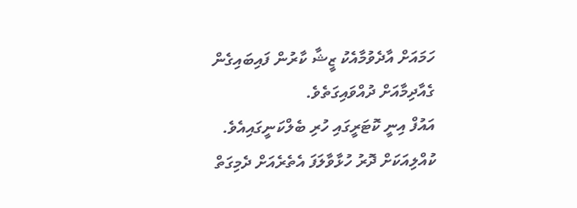ހަމައަށް އާދެވުމާއެކު ޒީޝާ ކާރުން ފައިބައިގެން ގެއާދިމާއަށް ދުއްވައިގަތެވެ.
އައުފް އިނީ ކޮޓަރީގައި ހުރި ބެލްކަނީގައިއެވެ. ކުއްލިއަކަށް ދޮރު ހުޅާވާލަފަ އެތެރެއަށް ދެމިގަތް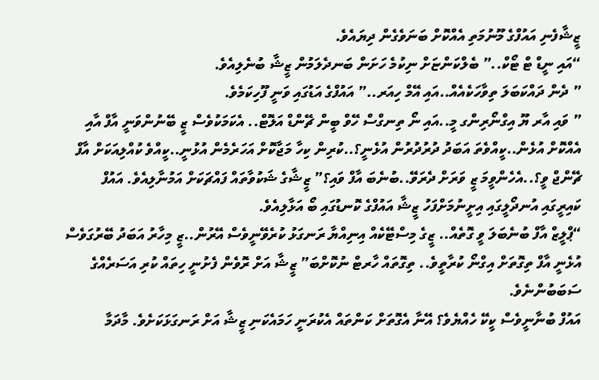ޒީޝާފެނި އައުފްގެ މޫނުމަތި އެއްކޮށް ބަނަވެގެން ދިޔައެވެ.
“އައި ނީޑް ޓް ޓޯކް..” ބެލްކަންޏަށް ނިކުމެ ހަށަން ބަނދެލަމުން ޒީޝާ ބުނެލިއެވެ.
” ދެން ދައްކަބަލަ ތިވާހަކެއެއް..އައި އޭމް ހިއަރ..” އައުފްގެ އަޑުގައި ވަނީ ފޫހިކަމެވެ.
” ވައި އާރ ޔޫ އިގްނޯރިންގ މީ..އައި ނޯ ތިނގްސް ހޭވް ބީން ޗޭންޑް އަލޮޓް.. އެކަމަކުވެސް ޒީ ބޭނުންވަނީ އާފް އާއި އެއްކޮށް އުޅެން..ކީއްވެތަ އަބަދު ދުރުދުރުން އުޅެނީ؟..ކުރިން ކިހާ މަޖާކޮށް އަހަރެމެން އުޅުނީ..ކީއްވެ ކުއްލިއަކަށް އާފް ޗޭންޖް ވީ؟..އެހެންވީމަ ޒީ ވަރަށް ދެރަވޭ..ބުނެބަ އާފް ވައި؟” ޒީޝާގެ ޝަކުވާތައް ފައްޗަކަށް އަމުނާލިއެވެ. އައުފް ކައިރީގައި އުނދޯލީގައި އިށީނުމަށްފަހު ޒީޝާ އައުފްގެ ކޮނޑުގައި ބޯ އަޅާލިއެވެ.
“ޕްލީޒް އާފް ބުނެބަލަ ވީ ގޮތެއް.. ޒީގެ މިސްޓޭކެއް އިނިއްޔާ ރަނގަޅު ކުރެވޭނީވެސް އޭރުން..ޒީ މިހާރު އަބަދު ބޭރުގަވެސް އުޅެނީ އާފް ތިގޮތަށް އިގްނޯ ކުރާތީވެ.. ތިގޮތައް ހާރޓް ނުކޮށްބަ” ޒީޝާ އަށް ރޮވެން ފެށުނީ ހިތައް ކުރި އަސަރެއްގެ ސަބަބުންނެވެ.
އައުފް ބުނާނީވެސް ކީކޭ ހެއްޔެވެ؟ އޭނާ އެގޮތަށް ކަންތައް އެކުރަނީ ހަމައެކަނި ޒީޝާ އަށް ރަނގަޅަކަށެވެ. މާދަމާ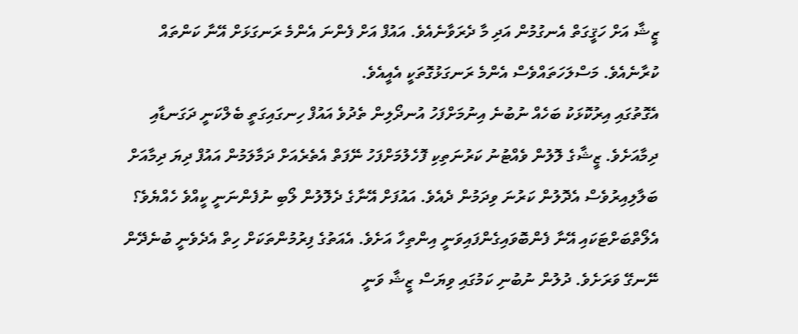ޒީޝާ އަށް ހަޤީގަތް އެނގުމުން އަދި މާ ދެރަވާނެއެވެ. އައުފް އަށް ފެންނަ އެންމެ ރަނގަޅަށް އޭނާ ކަންތައް ކުރާނެއެވެ. މަސްލަހަތައްވެސް އެންމެ ރަނގަޅުގޮތަކީ އެއީއެވެ.
އެގޮތުގައި އިރުކޮޅަކު ބަހެއް ނުބުނެ އިނުމަށްފަހު އުނދޯލިން ތެދުވެ އައުފް ހިނގައިގަތީ ބެލްކަނީ ދަގަނޑާއި ދިމާއަށެވެ. ޒީޝާގެ ލޮލުން ވެއްޓުނު ކަރުނަތިކި ފޮހެލުމަށްފަހު ނޭފަތް އެތެރެއަށް ދަމާލަމުން އައުފް ދިޔަ ދިމާއަށް ބަލާލިއިރުވެސް އެދޮލުން ކަރުނަ ވިދަމުން ދެއެވެ. އައުފަށް އޭނާގެ ދެލޮލުން ލޯބި ނުފެންނަނީ ކީއްވެ ހެއްޔެވެ؟ އެލޯތްބަށްޓަކައި އޭނާ ފެންބޮވައިގެންފައިވަނީ އިންތިހާ އަށެވެ. އެއަތުގެ ފިރުމުންތަކަށް ހިތް އެދެވެނީ ބުނެދޭން ނޭނގޭ ވަރަށެވެ. ދުލުން ނުބުނި ކަމުގައި ވިޔަސް ޒީޝާ ވަނީ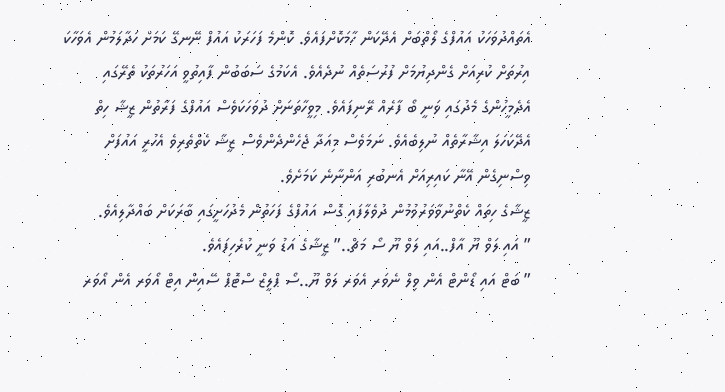އެތައްދުވަހަކު އައުފްގެ ލޯތްބަށް އެދޭކަން ހާމަކޮށްފައެވެ. ކޮންމެ ފަހަރަކު އައުފް ނޭނގޭ ކަމަށް ހަދާލަމުން އެވަހާކަ އިރުތަށް ކުރިއަށް ގެންދިޔުމަށް ފުރުސަތެއް ނުދެއެވެ. އެކަމުގެ ސަބަބުން ފާއިތުވީ އަހަރުތަކު ތެރޭގައި އެދެމީހުންގެ މެދުގައި ވަނީ ބޯ ފާރެއް ރޭނިފައެވެ. މިވީހާތަނަށް ދުވަހަކަވެސް އައުފްގެ ފަރާތުން ޒީޝާ ހިތް އެދޭކަހަލަ އިޝާރާތެއް ނުލިބެއެވެ. ނަމަވެސް މިއަދާ ޖެހެންދެންވެސް ޒީޝާ ކެތްތެރިވެ އެހުރީ އައުފަށް ވިސްނިގެން އޭނާ ކައިރިއަށް އެނބުރި އަންނާނެ ކަމަށެވެ.
ޒީޝާގެ ހިތައް ކެތްނުވާވަރުވުމުން ދުވެލާފައި ގޮސް އައުފްގެ ފަހަތުން މެދުހަށީގައި ބާރަކަށް ބައްދާލިއެވެ.
” އައި ލަވް ޔޫ އާފް..އައި ލަވް ޔޫ ސޯ މަޗް..” ޒީޝާގެ އަޑު ވަނީ ކުރެހިފައެވެ.
” ބަޓް އައި ޑޯންޓް އެން ވިލް ނެވަރ އެވަރ ލަވް ޔޫ..ސޯ ޕްލީޒް ސްޓޮޕް ސޭއިން އިޓް އޯވަރ އެން އޯވަރ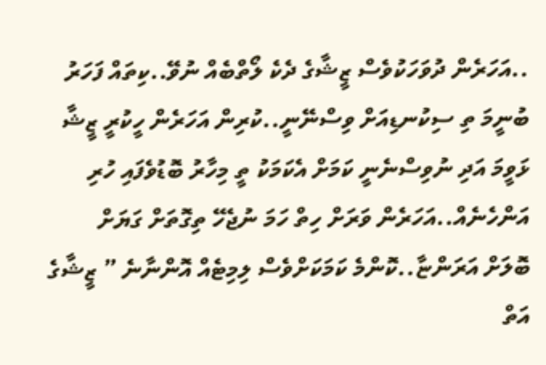..އަހަރެން ދުވަހަކުވެސް ޒީޝާގެ ދެކެ ލޯތްބެއް ނުވޭ..ކިތައް ފަހަރު ބުނީމަ ތި ސިކުނޑިއަށް ވިސްނޭނީ..ކުރިން އަހަރެން ހީކުރީ ޒީޝާ ޅަވީމަ އަދި ނުވިސްނެނީ ކަމަށް އެކަމަކު ތީ މިހާރު ބޮޑުވެފައި ހުރި އަންހެނެއް..އަހަރެން ވަރަށް ހިތް ހަމަ ނުޖެހޭ ތިގޮތަށް ގަޔަށް ބޮލަށް އަރަންޏާ..ކޮންމެ ކަމަކަށްވެސް ލިމިޓެއް އޮންނާނެ ” ޒީޝާގެ އަތް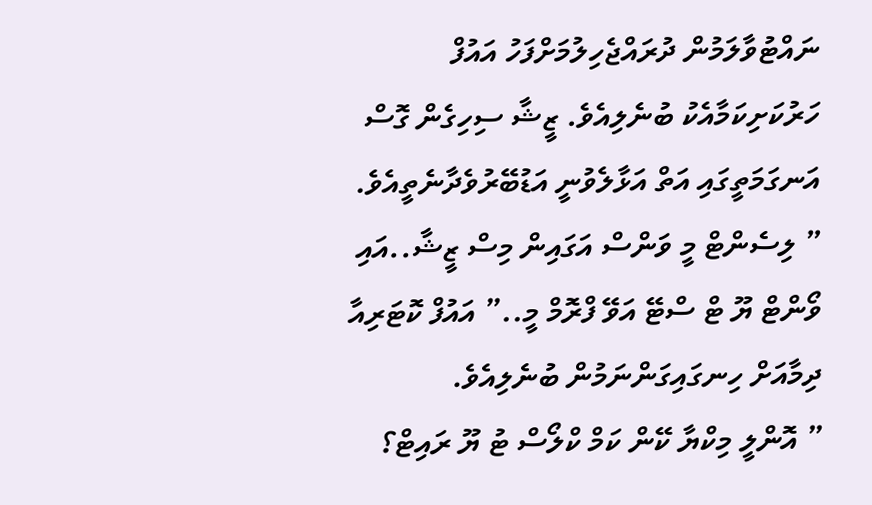ނައްޓުވާލަމުން ދުރައްޖެހިލުމަށްފަހު އައުފް ހަރުކަށިކަމާއެކު ބުނެލިއެވެ. ޒީޝާ ސިހިގެން ގޮސް އަނގަމަތީގައި އަތް އަޅާލެވުނީ އަޑުބޭރުވެދާނެތީއެވެ.
” ލިސެންޓް މީ ވަންސް އަގައިން މިސް ޒީޝާ..އައި ވޯންޓް ޔޫ ޓް ސްޓޭ އަވޭ ފްރޮމް މީ..” އައުފް ކޮޓަރިއާ ދިމާއަށް ހިނގައިގަންނަމުން ބުނެލިއެވެ.
” އޮންލީ މިކްޔާ ކޭން ކަމް ކްލޯސް ޓު ޔޫ ރައިޓް؟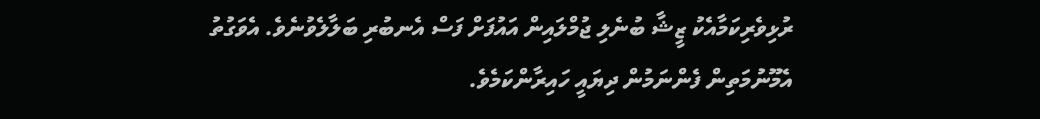ރުޅިވެރިކަމާއެކު ޒީޝާ ބުނެލި ޖުމްލައިން އައުފަށް ފަސް އެނބުރި ބަލާލެވުނެވެ. އެވަގުތު އެމޫނުމަތިން ފެންނަމުން ދިޔައީ ހައިރާންކަމެވެ.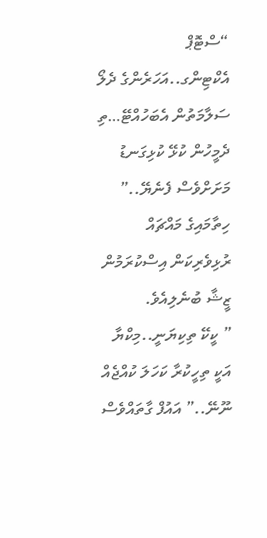“ސްޓޮޕް އެކްޓިންގ..އަހަރެންގެ ދެލޯ ސަލާމަތުން އެބަހުއްޓޭ…ތި ދެމީހުން ކުޅޭ ކުޅިގަނޑު މަށަށްވެސް ފެނެޔޭ..” ހިތާމައިގެ މައްޗައް ރުޅިވެރިކަން އިސްކުރަމުން ޒީޝާ ބުނެލިއެވެ.
” ކީކޭ ތިކިޔަނީ..މިކްޔާ އަކީ ތިހީކުރާ ކަހަލަ ކުއްޖެއް ނޫނޭ..” އައުފް ގާތައްވެސް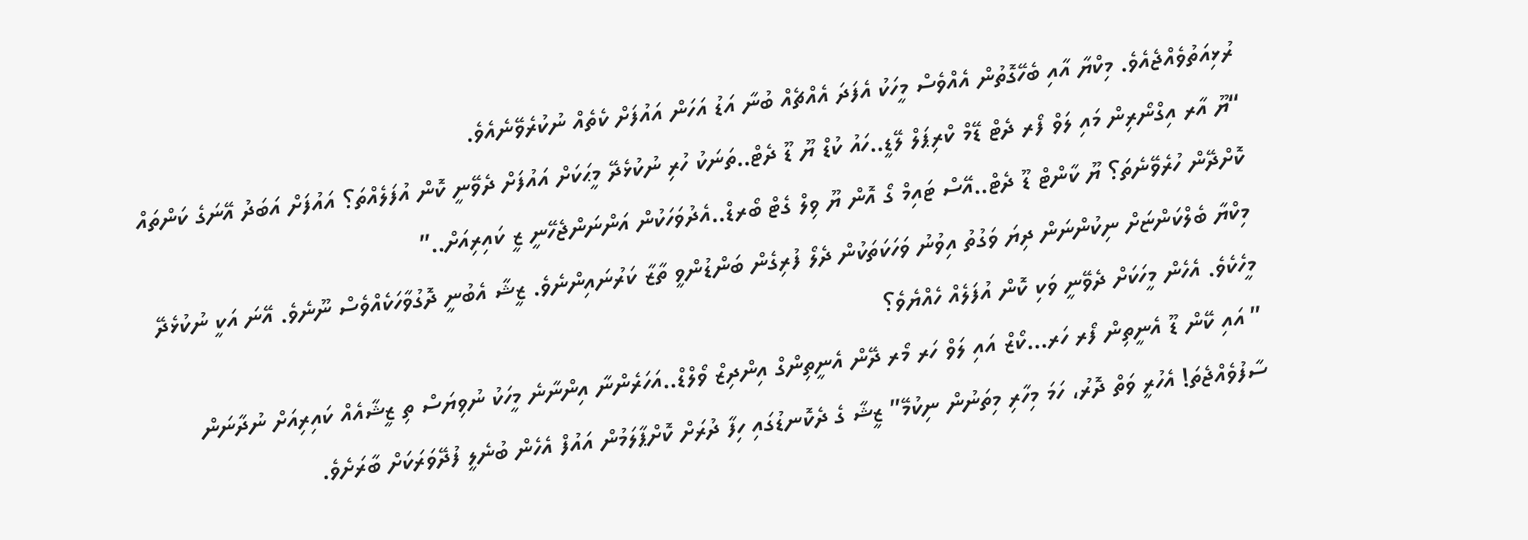ރުޅިއަތުވެއްޖެއެވެ. މިކްޔާ އާއި ބެހޭގޮތުން އެއްވެސް މީހަކު އެފަދަ އެއްޗެއް ބުނާ އަޑު އަހަން އައުފަށް ކެތެއް ނުކުރެވޭނެއެވެ.
“ޔޫ އާރ އިގްނޯރިން މައި ލަވް ފޯރ ދެޓް ޑޭމް ކްރިޕަލް ލޭޑީ..ހައު ކުޑް ޔޫ ޑޫ ދެޓް..ތަނަކު ހުރި ނުކުޅެދޭ މީޙަކަށް އައުފަށް ދެވޭނީ ކޮން އުފަލެއްތަ؟ އައުފަށް އަބަދު އޭނަގެ ކަންތައް ކޮށްދޭން ހުރެވޭނެތަ؟ ޔޫ ކާންޓް ޑޫ ދެޓް..އޭސް ޓައިމް ގޯ އޮން ޔޫ ވިލް ގެޓް ބޯރޑް..އެދުވަހަކުން އަންނަންޖެހޭނީ ޒީ ކައިރިއަށް..”
މިކްޔާ ބެލްކަންޏަށް ނިކުންނަން ދިޔަ ވަގުތު އިވުނު ވަހަކަތަކުން ދެލޯ ފުރިގެން ބަންޑުންވީ ތާޒާ ކަރުނައިންނެވެ. ޒީޝާ އެބުނީ ދޮގުވާހަކެއްވެސް ނޫނެވެ. އޭނަ އަކީ ނުކުޅެދޭ މީހެކެވެ. އެހެން މީހަކަށް ދެވޭނީ ވަކި ކޮން އުފަލެއް ހެއްޔެވެ؟
” އައި ކޭން ޑޫ އެނީތިން ފޯރ ހަރ…ކޯޒް އައި ލަވް ހަރ މޯރ ދޭން އެނީތިންގް އިންދިޒް ވޯލްޑް..އަހަރެންނާ އިންނާނެ މީހަކު ނުވިޔަސް ތި ޒީޝާއެއް ކައިރިއަށް ނުދާނަން ސާފުވެއްޖެތަ! އެހުރީ ވަތް ދޮރު، ހަމަ މިހާރި މިތަނުން ނިކުމޭ” ޒީޝާ ގެ ދެކޮނޑުގައި ހިފާ ދުރަށް ކޮށްޕާލަމުން އައުފް އެހެން ބުނެލީ ފުދޭވަރަކަށް ބާރަށެވެ.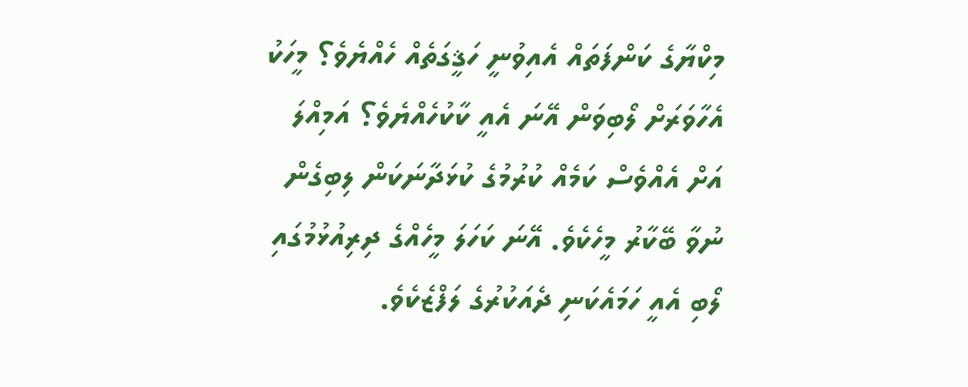މިކްޔާގެ ކަންފަތައް އެއިވުނީ ހަޤީގަތެއް ހެއްޔެވެ؟ މީހަކު އެހާވަރަށް ލޯބިވަން އޭނަ އެއީ ކާކުހެއްޔެވެ؟ އަމިއްލަ އަށް އެއްވެސް ކަމެއް ކުރުމުގެ ކުޅަދާނަކަން ލިބިގެން ނުވާ ބޭކާރު މީހެކެވެ. އޭނަ ކަހަލަ މީހެއްގެ ދިރިއުޅުމުގައި ލޯބި އެއީ ހަމައެކަނި ދެއަކުރުގެ ލަފްޒެކެވެ.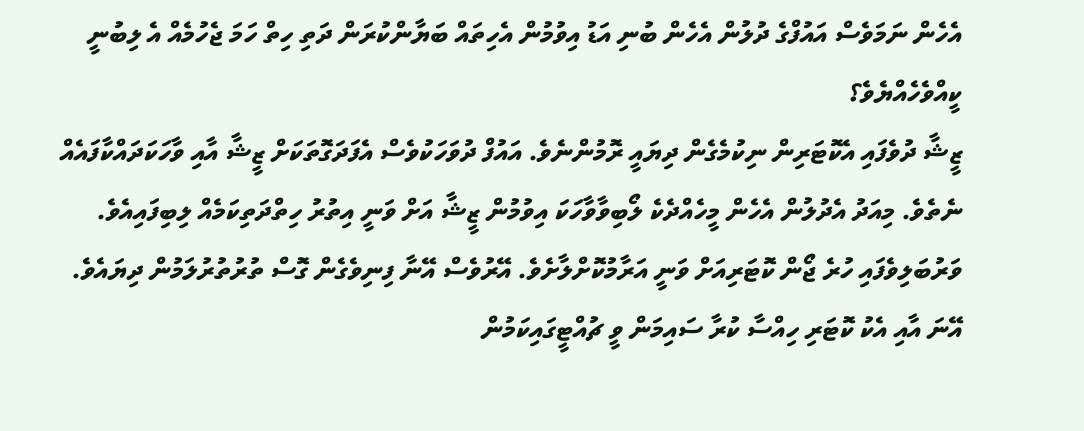އެހެން ނަމަވެސް އައުފްގެ ދުލުން އެހެން ބުނި އަޑު އިވުމުން އެހިތައް ބަޔާންކުރަން ދަތި ހިތް ހަމަ ޖެހުމެއް އެ ލިބުނީ ކީއްވެހެއްޔެވެ؟
ޒީޝާ ދުވެފައި އެކޮޓަރިން ނިކުމެގެން ދިޔައީ ރޮމުންނެވެ. އައުފް ދުވަހަކުވެސް އެފަދަގޮތަކަށް ޒީޝާ އާއި ވާހަކަދައްކާފައެއް ނެތެވެ. މިއަދު އެދުލުން އެހެން މީހެއްދެކެ ލޯބިވާވާހަކަ އިވުމުން ޒީޝާ އަށް ވަނީ އިތުރު ހިތްދަތިކަމެއް ލިބިފައިއެވެ.
ވަރުބަލިވެފައި ހުރެ ޖޯން ކޮޓަރިއަށް ވަނީ އަރާމުކޮށްލާށެވެ. އޭރުވެސް އޭނާ ފިނިވެގެން ގޮސް ތުރުތުރުލަމުން ދިޔައެވެ. އޭނަ އާއި އެކު ކޮޓަރި ހިއްސާ ކުރާ ސައިމަން ވީ ޗުއްޓީގައިކަމުން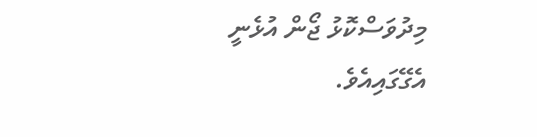މިދުވަސްކޮޅު ޖޯން އުޅެނީ އެގޭގައިއެވެ.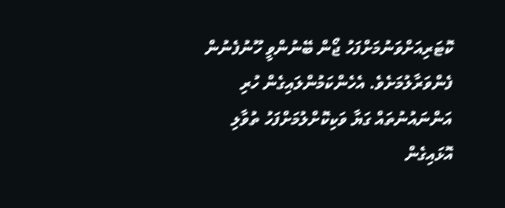ކޮޓަރިއަށްވަނުމަށްފަހު ޖޯން ބޭނުންވީ ހޫނުފެނުން ފެންވަރާލުމަށެވެ. އެހެންކަމުންލައިގެން ހުރި އަންނައުނުތައް ގަޔާ ވަކިކޮށްލުމަށްފަހު ތުވާލި އޮޅައިގެން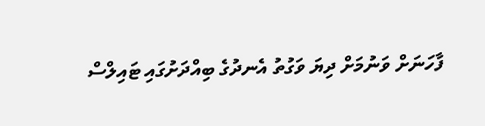ފާހަނަށް ވަނުމަށް ދިޔަ ވަގުތު އެނދުގެ ބިއްދަށުގައި ޓައިލްސް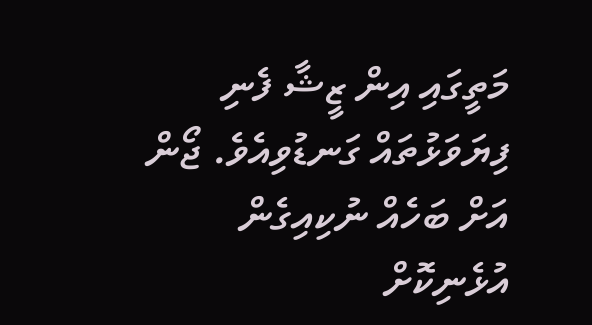މަތީގައި އިން ޒީޝާ ފެނި ފިޔަވަޅުތައް ގަނޑުވިއެވެ. ޖޯން އަށް ބަހެއް ނުކިއިގެން އުޅެނިކޮށް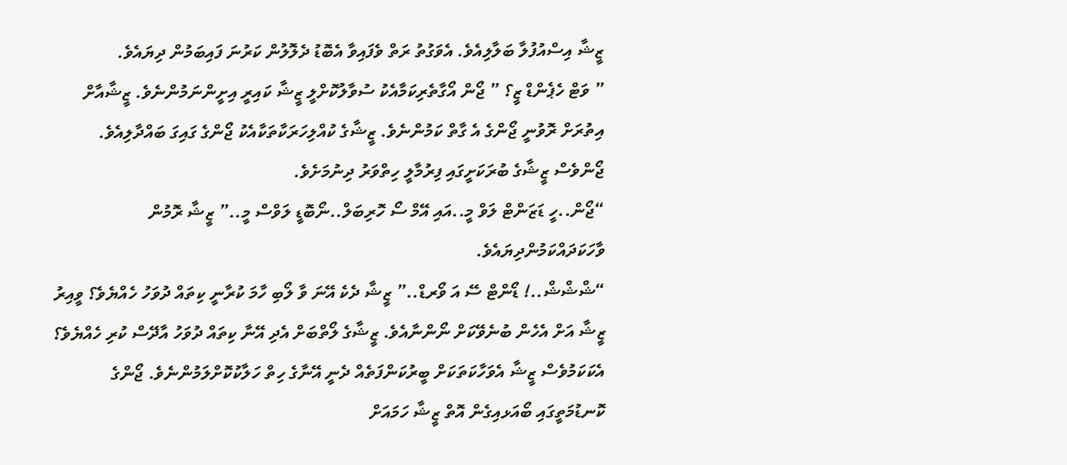ޒީޝާ އިސްއުފުލާ ބަލާލިއެވެ. އެވަގުތު ރަތް ވެފައިވާ އެބޮޑު ދެލޮލުން ކަރުނަ ފައިބަމުން ދިޔައެވެ.
” ވަޓް ހެޕެންޑް ޒީ؟ ” ޖޯން އޯގާތެރިކަމާއެކު ސުވާލުކޮށްލީ ޒީޝާ ކައިރީ އިށީންނަމުންނެވެ. ޒީޝާއާށް އިތުރަށް ރޮވުނީ ޖޯންގެ އެ ގާތް ކަމުންނެވެ. ޒީޝާގެ ކުއްލިހަރަކާތަކާއެކު ޖޯންގެ ގައިގަ ބައްދާލިއެވެ. ޖޯންވެސް ޒީޝާގެ ބުރަކަށީގައި ފިރުމާލީ ހިތްވަރު ދިނުމަށެވެ.
“ޖޯން..ހީ ޑަޒަންޓް ލަވް މީ..އައި އޭމް ސޯ ހޮރިބަލް..ނޯބޮޑީ ލަވްސް މީ..” ޒީޝާ ރޮމުން ވާހަކަދައްކަމުންދިޔައެވެ.
“ޝްޝްޝް..! ޑޯންޓް ސޭ އަ ވޯރޑް..” ޒީޝާ ދެކެ އޭނަ ވާ ލޯބި ހާމަ ކުރާނީ ކިތައް ދުވަހު ހެއްޔެވެ؟ ވީއިރު ޒީޝާ އަށް އެހެން ބުނެވޭކަށް ނޯންނާއެވެ. ޒީޝާގެ ލޯތްބަށް އެދި އޭނާ ކިތައް ދުވަހު އާދޭސް ކުރި ހެއްޔެވެ؟ އެކަކަމުވެސް ޒީޝާ އެވަހާކަތަކަށް ބީރުކަންފަތެއް ދެނީ އޭނާގެ ހިތް ހަލާކުކޮށްލަމުންނެވެ. ޖޯންގެ ކޮނޑުމަތީގައި ބޯއަޅއިގެން އޮތް ޒީޝާ ހަމައަށް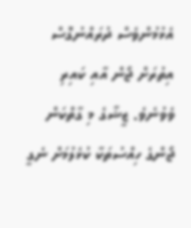އެޅުމުންވެސް ދުރައްނުގޮސް އިތުރަށް ޖޯން އާއި ކައިރި ވެވުނެވެ. ޒީޝާގެ މި ގާތްކަން ޖޯންގެ ހިއްސުތަކާ ކުޅެލުމަށް ނެގީ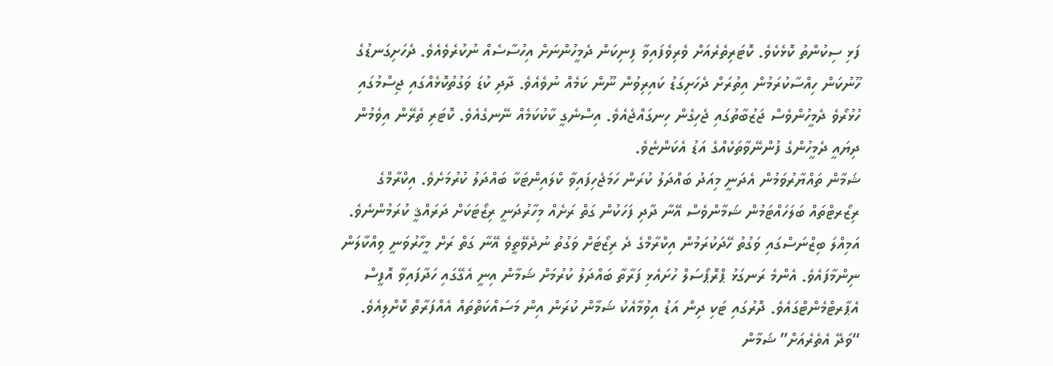ފަޅި ސިކުންތު ކޮޅެކެވެ. ކޮޓަރިތެރެއަށް ވެރިވެފައިވާ ފިނިކަން ދެމީހުންނަށް އިހުސާސެއް ނުކުރެވެއެވެ. ދެހަށިގަނޑުގެ ހޫނުކަން ހިއްސާކުރަމުން އިތުރަށް ދެހަށިގަޑު ކައިރިވުން ނޫން ކަމެއް ނުވެއެވެ. ދާދި ކުޑަ ވަގުތުކޮޅެއްގައި ޖިސްމުގައި ހުޅުރޯވެ ދެމީހުންވެސް ޖަޒުބާތުގައި ޖެހިގެން ހިނގައްޖެއެވެ. އިސްނެގީ ކާކުކަމެއް ނޭނގެއެވެ. ކޮޓަރި ތެރޭން އިވެމުން ދިޔައީ ދެމީހުންގެ ފުންނޭވާތަކެއްގެ އަޑު އެކަންޏެވެ.
ޝަމާން ތައްޔާރުވަމުން އެދަނީ މިއަދު ބައްދަލު ކުރަން ހަމަޖެހިފައިވާ ކްލައިންޓަކާ ބައްދަލު ކުރުމަށެވެ. އިކްރާމްގެ ރިޒޯރޓްތައް ބަލަހައްޓަމުން ޝަމާންވެސް އޭނާ ދާދި ފަހަކުން ގަތް ރަށެއް މިހާރުދަނީ ރިޒޯޓަކަށް ދަރައްޤީ ކުރަމުންނެވެ. އަމިއްލަ ބިޒްނަސްގައި ވަގުތު ހޭދަކުރަމުން އިކްރާމްގެ ދެ ރިޒޯޓަށް ވަގުތު ނުދެވޭތީވެ އޭނާ ގަތް ރަށް މީހާރުވަނީ ވިއްކާލަން ނިންމާފައެވެ. އެންމެ ރަނގަޅު ޕްރޮޕޯސަލް ހުށައެޅި ފަރާތާ ބައްދަލު ކުރުމަށް ޝަމާން އިނީ އެގޭގައި ހަދާފައިވާ އޮފީސް އެޕާރޓްމެންޓްގައެވެ. ދޮރުގައި ޓަކި ދިން އަޑު އިވުމާއެކު ޝަމާން ކުރަން އިން މަސައްކަތްތައް އެއްފަރާތް ކޮށްލިއެވެ.
“ވަދޭ އެތެރެއަށް” ޝަމާން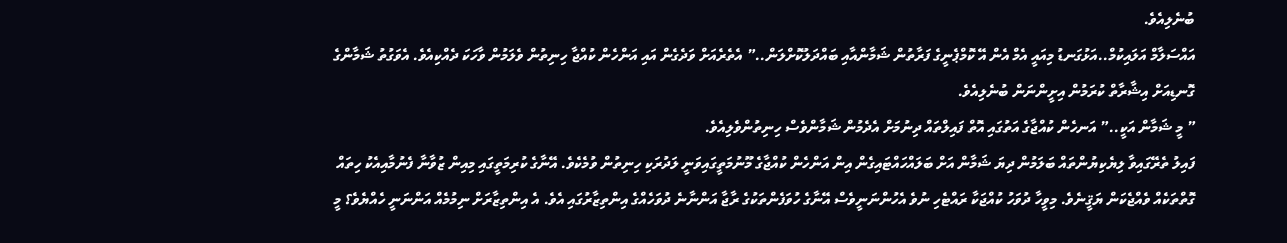ބުނެލިއެވެ.
އައްސަލާމް އަލައިކުމް..އަޅުގަނޑު މިއައީ އެމް އެން އޭ ކޮމްޕެނީގެ ފަރާތުން ޝަމާންއާއި ބައްދަލުކޮށްލަން..” އެތެރެއަށް ވަދެގެން އައި އަންހެން ކުއްޖާ ހިނިތުން ވެލަމުން ވާހަކަ ދެއްކިއެވެ. އެވަގުތު ޝަމާންގެ ގޮނޑިއަށް އިޝާރާތް ކުރަމުން އިށީންނަން ބުނެލިއެވެ.
” މީ ޝަމާން އަކީ..” އަނހެން ކުއްޖާގެ އަތުގައި އޮތް ފައިލްތައް ދިނުމަށް އެދެމުން ޝަމާންވެސް ހިނިތުންވެލިއެވެ.
ފައިލު ތެރޭގައިވާ ލިޔެކިޔުންތައް ބަލަމުން ދިޔަ ޝަމާން އަށް ބަލައްހައްޓައިގެން އިން އަންހެން ކުއްޖާގެ މޫނުމަތީގައިވަނީ ލަދުރަކި ހިނިތުން ވުމެކެވެ. އޭނާގެ ކުރިމަތީގައި މިއިން ޒުވާނާ ފެނުމާއިއެކު ހިތައް ގޮތްތަކެއް ވެއްޖެކަން ޔަޤީނެވެ. މިވީހާ ދުވަހު ކުއްޖަކާ ރައްޓެހި ނުވެ އެހުންނަނީވެސް އޭނާގެ ހުވަފެންތަކުގެ ރާޖާ އަންނާނެ ދުވަހެއްގެ އިންތިޒާރުގައި އެވެ. އެ އިންތިޒާރަށް ނިމުމެއް އަންނަނީ ހެއްޔެވެ؟ މީ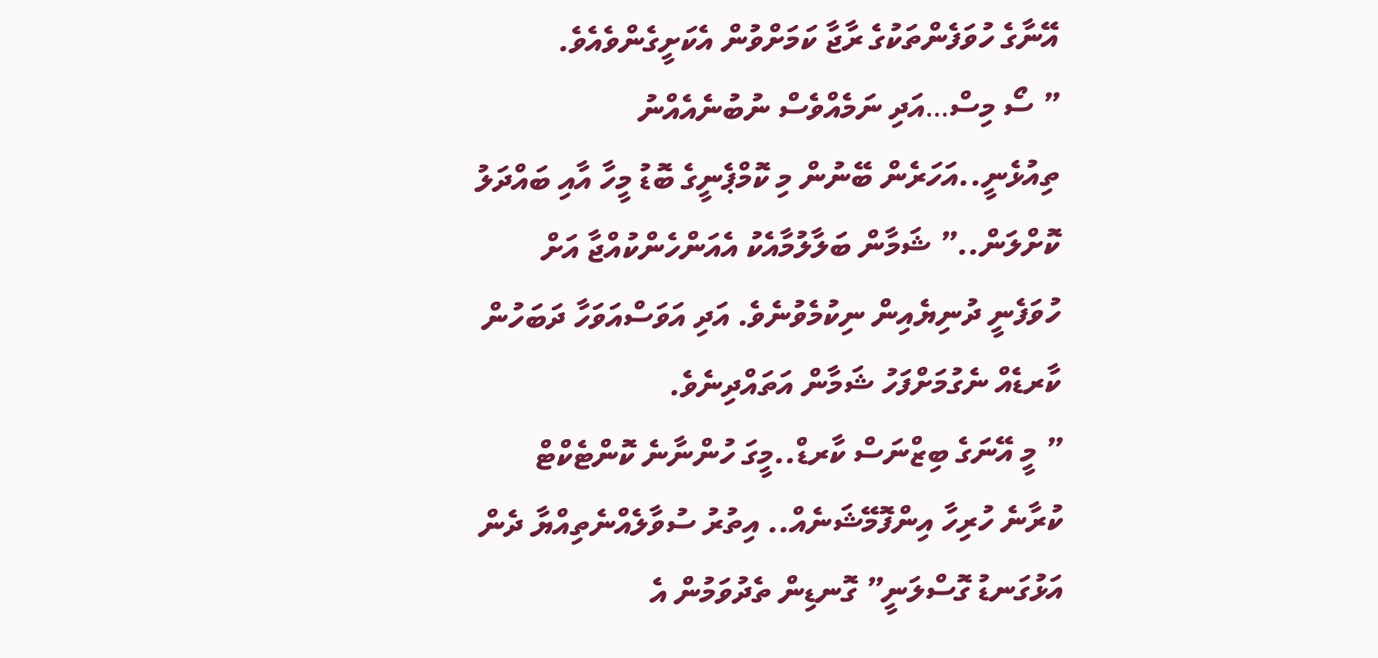އޭނާގެ ހުވަފެންތަކުގެ ރާޖާ ކަމަށްވުން އެކަށީގެންވެއެވެ.
” ސޯ މިސް…އަދި ނަމެއްވެސް ނުބުނެއެއްނު ތިއުޅެނީ..އަހަރެން ބޭނުން މި ކޮމްޕެނީގެ ބޮޑު މީހާ އާއި ބައްދަލު ކޮށްލަން..” ޝަމާން ބަލާލުމާއެކު އެއަންހެންކުއްޖާ އަށް ހުވަފެނީ ދުނިޔެއިން ނިކުމެވުނެވެ. އަދި އަވަސްއަވަހާ ދަބަހުން ކާރޑެއް ނެގުމަށްފަހު ޝަމާން އަތައްދިނެވެ.
” މީ އޭނަގެ ބިޒްނަސް ކާރޑް..މީގަ ހުންނާނެ ކޮންޓެކްޓް ކުރާނެ ހުރިހާ އިންފޮމޭޝަނެއް.. އިތުރު ސުވާލެއްނެތިއްޔާ ދެން އަޅުގަނޑު ގޮސްލަނީ” ގޮނޑިން ތެދުވަމުން އެ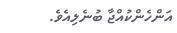އަންހެންކުއްޖާ ބުނެލިއެވެ.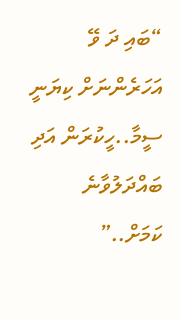“ބައި ދަ ވޭ އަހަރެންނަށް ކިޔަނީ ސީމާ..ހީކުރަން އަދި ބައްދަލުވާނެ ކަމަށް..”